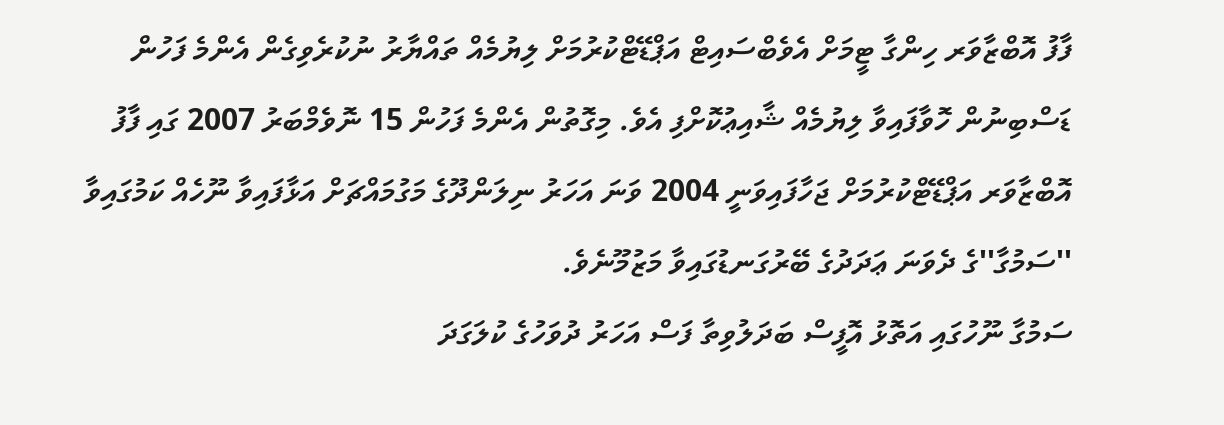ފާފު އޮބްޒާވަރ ހިންގާ ޓީމަށް އެވެބްސައިޓް އަޕްޑޭޓްކުރުމަށް ލިޔުމެއް ތައްޔާރު ނުކުރެވިގެން އެންމެ ފަހުން ޑަސްބިނުން ހޮވާފައިވާ ލިޔުމެއް ޝާއިޢުކޮށްފި އެވެ. މިގޮތުން އެންމެ ފަހުން 15 ނޮވެމްބަރު 2007 ގައި ފާފު އޮބްޒާވަރ އަޕްޑޭޓްކުރުމަށް ޖަހާފައިވަނީ 2004 ވަނަ އަހަރު ނިލަންދޫގެ މަގުމައްޗަށް އަޅާފައިވާ ނޫހެއް ކަމުގައިވާ ''ސަމުގާ''ގެ ދެވަނަ ޢަދަދުގެ ބޭރުގަނޑުގައިވާ މަޒުމޫނެވެ.
ސަމުގާ ނޫހުގައި އަތޮޅު އޮފީސް ބަދަލުވިތާ ފަސް އަހަރު ދުވަހުގެ ކުލަގަދަ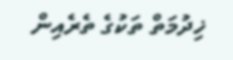ޚިދުމަތް ތަކުގެ ތެރެއިން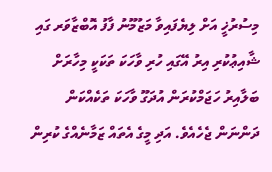މިސުރުޚީ އަށް ލިޔެފައިވާ މަޒުމޫނު ފާފު އޮބްޒާވަރ ގައި ޝާއިޢުކުރި އިރު އޭގައި ހުރި ވާހަކަ ތަކަކީ މިހާރަށް ބަލާއިރު ހަޖަމްކުރަން އުދަގޫ ވާހަކަ ތަކެއްކަން ދަންނަން ޖެހެއެވެ. އަދި މީގެ އެތައް ޒަމާނެއްގެ ކުރިން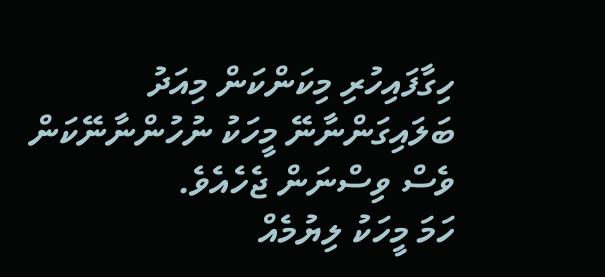ހިގާފައިހުރި މިކަންކަން މިއަދު ބަލައިގަންނާނޭ މީހަކު ނުހުންނާނޭކަން ވެސް ވިސްނަން ޖެހެއެވެ.
ހަމަ މީހަކު ލިޔުމެއް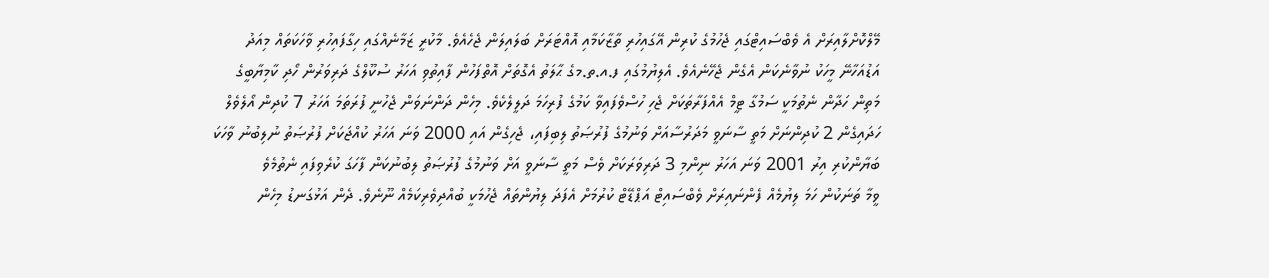މޭލްކޮށްލާއިރަށް އެ ވެބްސައިޓްގައި ޖެހުމުގެ ކުރިން އޭގައިހުރި ތާޒާކަމާއި އޮއްޓަރަށް ބަލައިލަން ޖެހެއެވެ. މާކުރީ ޒަމާނެއްގައި ހިގާފައިހުރި ވާހަކަތައް މިއަދު އަޑުއަހާނޭ މީހަކު ނުވާނެކަން އެގެން ޖެހޭނެއެވެ. އެލިޔުމުގައި ފ.އ.ތ.މގެ ޙާލަތު އެގޮތަށް އޮތްފަހުން ފާއިތުވި އަހަރު ސުކޫލްގެ ދަރިވަރުން ހޯދި ކާމިޔާބީގެ މަތިން ހަދާން ނެތުމަކީ ސަމުގާ ޓީމް އެއްފަރާތަކަށް ޖެހި ހުސްވެފައިވާ ކަމުގެ ފުރިހަމަ ދަލީލެކެވެ. މިހެން ދަންނަވަން ޖެހުނީ ފުރަތަމަ އަހަރު 7 ކުދިން އޯލެވެލް ހަދައިގެން 2 ކުދިންނަށް މަތީ ސާނަވީ މަދަރުސާއަށް ވަނުމުގެ ފުރުޞަތު ލިބިފައި، ޖެހިގެން އައި 2000 ވަނަ އަހަރު ކުއްޖަކަށް ފުރުޞަތު ނުލިބުނު ވާހަކަ ބަޔާންކުރި އިރު 2001 ވަނަ އަހަރު ނިންމި 3 ދަރިވަރަކަށް ވެސް މަތީ ސާނަވީ އަށް ވަނުމުގެ ފުރުޞަތު ލިބުނުކަން ފާހަގަ ކުރެވިފައި ނެތުމެވެ
ވީމާ ތަނަކުން ހަމަ ލިޔުމެއް ފެންނައިރަށް ވެބްސައިޓް އަޕްޑޭޓް ކުރުމަށް އެފަދަ ލިޔުންތައް ޖެހުމަކީ ބުއްދިވެރިކަމެއް ނޫނެވެ. ދެން އަޅުގަނޑު މިހެން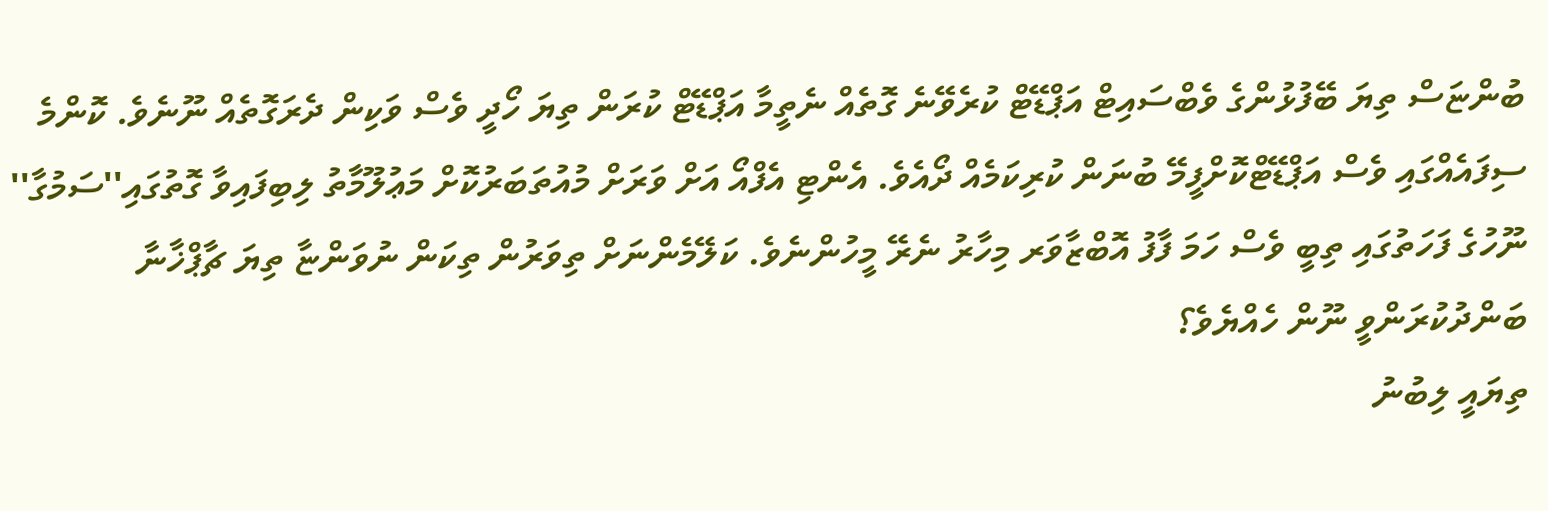ބުންޏަސް ތިޔަ ބޭފުޅުންގެ ވެބްސައިޓް އަޕްޑޭޓް ކުރެވޭނެ ގޮތެއް ނެތީމާ އަޕްޑޭޓް ކުރަން ތިޔަ ހޯދީ ވެސް ވަކިން ދެރަގޮތެއް ނޫނެވެ. ކޮންމެ ސިފައެއްގައި ވެސް އަޕްޑޭޓްކޮށްފީމޭ ބުނަން ކުރިކަމެއް ދޯއެވެ. އެންޓި އެފްއޯ އަށް ވަރަށް މުއުތަބަރުކޮށް މަޢުލޫމާތު ލިބިފައިވާ ގޮތުގައި''ސަމުގާ'' ނޫހުގެ ފަހަތުގައި ތިބީ ވެސް ހަމަ ފާފު އޮބްޒާވަރ މިހާރު ނެރޭ މީހުންނެވެ. ކަލޭމެންނަށް ތިވަރުން ތިކަން ނުވަންޏާ ތިޔަ ޗާޕްޚާނާ ބަންދުކުރަންވީ ނޫން ހެއްޔެވެ؟
ތިޔައީ ލިބުނު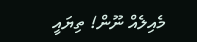މެއިލެއް ނޫން! ތިޔައީ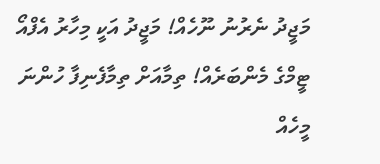މަޖީދު ނެރުނު ނޫހެއް! މަޖީދު އަކީ މިހާރު އެފްއޯ ޓީމްގެ މެންބަރެއް! ތިމާއަށް ތިމާފެނިފާ ހުންނަ މީހެއް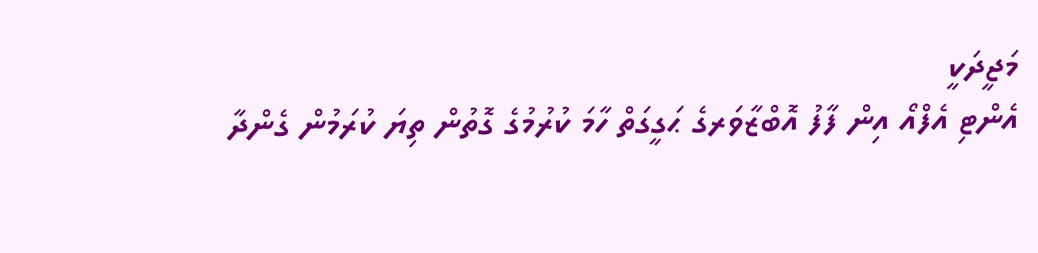މަޖީދަކީ
އެންޓި އެފްއޯ އިން ފާފު އޮބްޒާވަރގެ ޙަގީގަތް ހާމަ ކުރުމުގެ ގޮތުން ތިޔަ ކުރަމުން ގެންދާ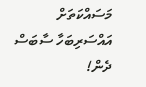މަސައްކަތަށް އައްސަރިބަހާ ސާބަސް ދެން!